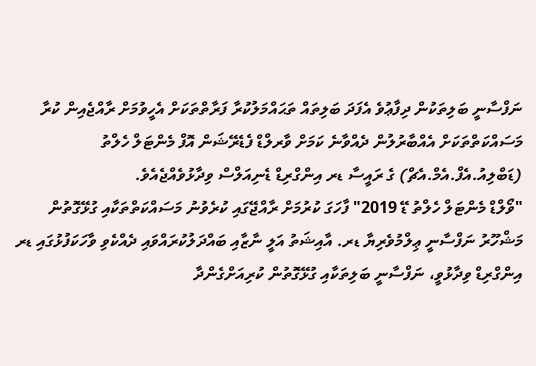ނަފްސާނީ ބަލިތަކުން ދިފާޢުވެ އެފަދަ ބަލިތައް ތަޙައްމަލުކުރާ ފަރާތްތަކަށް އެހީވުމަށް ރާއްޖެއިން ކުރާ މަސައްކަތްތަކަށް އެއްބާރުލުން ދެއްވާނެ ކަމަށް ވާރލްޑް ފެޑެރޭޝަން އޮފް މެންޓަލް ހެލްތު (ޑަބްލިއު.އެފް.އެމް.އެޗް) ގެ ރައީސާ ޑރ އިންގްރިޑް ޑެނިއަލްސް ވިދާޅުވެއްޖެއެވެ.
"ވޯލްޑް މެންޓަލް ހެލްތު ޑޭ 2019" ފާހަގަ ކުރުމަށް ރާއްޖޭގައި ކުރެވުނު މަސައްކަތްތަކާއި ގުޅޭގޮތުން މަޝްހޫރު ނަފްސާނީ ޢިލްމުވެރިޔާ ޑރ. އާއިޝަތު އަލީ ނާޒާއި ބައްދަލުކުރައްވައި ދެއްކެވި ވާހަކަފުޅުގައި ޑރ އިންގްރިޑް ވިދާޅުވީ، ނަފްސާނީ ބަލިތަކާއި ގުޅޭގޮތުން ކުރިއަށްގެންދާ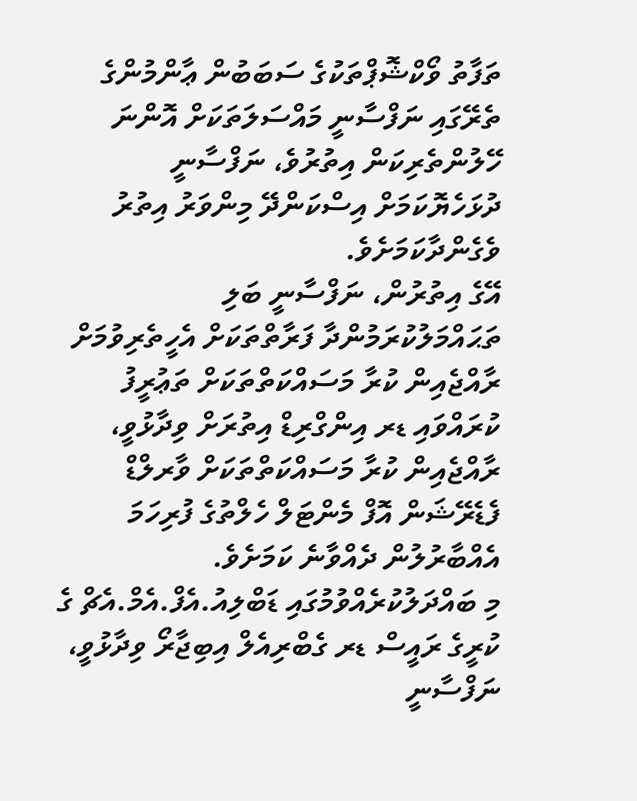ތަފާތު ވޯކްޝޮޕްތަކުގެ ސަބަބުން ޢާންމުންގެ ތެރޭގައި ނަފްސާނީ މައްސަލަތަކަށް އޮންނަ ހޭލުންތެރިކަން އިތުރުވެ، ނަފްސާނީ ދުޅަހެޔޮކަމަށް އިސްކަންދޭ މިންވަރު އިތުރު ވެގެންދާކަމަށެވެ.
އޭގެ އިތުރުން، ނަފްސާނީ ބަލި ތަޙައްމަލުކުރަމުންދާ ފަރާތްތަކަށް އެހީތެރިވުމަށް ރާއްޖެއިން ކުރާ މަސައްކަތްތަކަށް ތަޢުރީފު ކުރައްވައި ޑރ އިންގްރިޑް އިތުރަށް ވިދާޅުވީ، ރާއްޖެއިން ކުރާ މަސައްކަތްތަކަށް ވާރލްޑް ފެޑެރޭޝަން އޮފް މެންޓަލް ހެލްތުގެ ފުރިހަމަ އެއްބާރުލުން ދެއްވާނެ ކަމަށެވެ.
މި ބައްދަލުކުރެއްވުމުގައި ޑަބްލިއު.އެފް.އެމް.އެޗް ގެ ކުރީގެ ރައީސް ޑރ ގެބްރިއެލް އިބިޖާރޯ ވިދާޅުވީ، ނަފްސާނީ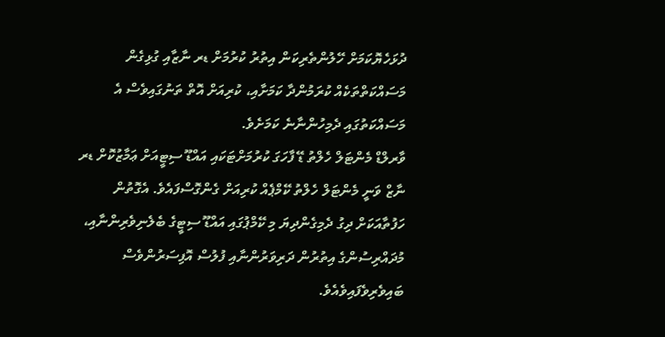ދުޅަހެޔޮކަމަށް ހޭލުންތެރިކަން އިތުރު ކުރުމަށް ޑރ ނާޒާއި ގުޅިގެން މަސައްކަތްތަކެއް ކުރަމުންދާ ކަމަށާއި، ކުރިއަށް އޮތް ތަނުގައިވެސް އެ މަސައްކަތުގައި ދެމިހުންނާނެ ކަމަށެވެ.
ވާރލްޑް މެންޓަލް ހެލްތު ޑޭ ފާހަގަ ކުރުމަށްޓަކައި އައްޑޫ ސިޓީއަށް ޢަމާޒުކޮށް ޑރ ނާޒް ވަނީ މެންޓަލް ހެލްތު ކޭމްޕެއް ކުރިއަށް ގެންގޮސްފައެވެ. އެގޮތުން ހަފުތާއަކަށް ދިގު ދެމިގެންދިޔަ މި ކޭމްޕުގައި އައްޑޫ ސިޓީގެ ބެލެނިވެރިންނާއި، މުދައްރިސުންގެ އިތުރުން ދަރިވަރުންނާއި ފުލުސް އޮފިސަރުންވެސް ބައިވެރިވެފައިވެއެވެ.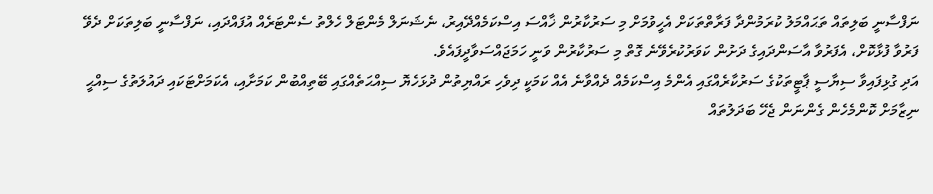ނަފްސާނީ ބަލިތައް ތަޙައްމަލު ކުރަމުންދާ ފަރާތްތަކަށް އެހީވުމަށް މި ސަރުކާރުން ޚާއްސަ އިސްކަމެއްދޭއިރު، ނެޝަނަލް މެންޓަލް ހެލްތު ސެންޓަރެއް އުފައްދައި، ނަފްސާނީ ބަލިތަކަށް ދެވޭ ފަރުވާ ފުޅާކޮށް، އެފަރުވާ އާސަންދައިގެ ދަށުން ކަވަރުކުރެވޭނެ ގޮތް މި ސަރުކާރުން ވަނީ ހަމަޖައްސަވާދީފައެވެ.
އަދި ގުޅިފައިވާ ސިޔާސީ ޕާޓީތަކުގެ ސަރުކާރެއްގައި އެންމެ އިސްކަމެއް ދެއްވާނެ އެއް ކަމަކީ ދިވެހި ރައްޔިތުން ދުޅަހެޔޮ ސިއްޙަތެއްގައި ބޭތިއްބުން ކަމަށާއި، އެކަމަށްޓަކައި ދައުލަތުގެ ސިއްޙީ ނިޒާމަށް ކޮންމެހެން ގެންނަން ޖެހޭ ބަދަލުތައް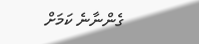ގެންނާނެ ކަމަށް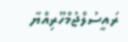ރައީސުލްޖުމްހޫރިއްޔާ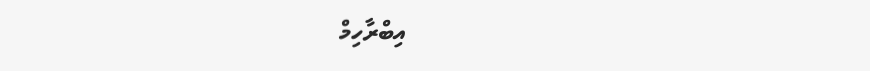އިބްރާހިމް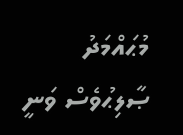މުޙައްމަދު ޞާލިޙުވެސް ވަނީ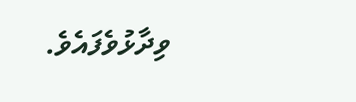ވިދާޅުވެފައެވެ.